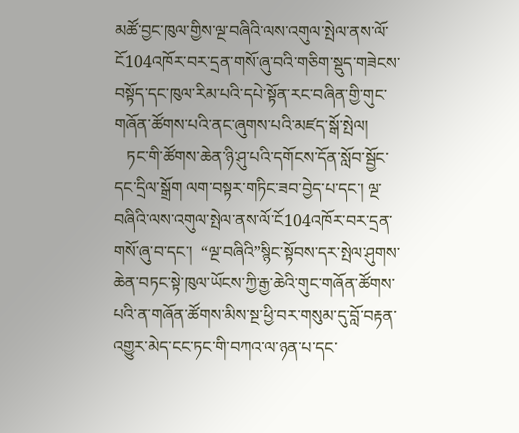མཚོ་བྱང་ཁུལ་གྱིས་ལྔ་བཞིའི་ལས་འགུལ་སྤེལ་ནས་ལོ་ངོ104འཁོར་བར་དྲན་གསོ་ཞུ་བའི་གཅིག་སྡུད་གཟེངས་བསྟོད་དང་ཁུལ་རིམ་པའི་དཔེ་སྟོན་རང་བཞིན་གྱི་གུང་གཞོན་ཚོགས་པའི་ནང་ཞུགས་པའི་མཛད་སྒོ་སྤེལ།
   ཏང་གི་ཚོགས་ཆེན་ཉི་ཤུ་པའི་དགོངས་དོན་སློབ་སྦྱོང་དང་དྲིལ་སྒྲོག ལག་བསྟར་གཏིང་ཟབ་བྱེད་པ་དང་། ལྔ་བཞིའི་ལས་འགུལ་སྤེལ་ནས་ལོ་ངོ104འཁོར་བར་དྲན་གསོ་ཞུ་བ་དང་།  “ལྔ་བཞིའི”སྙིང་སྟོབས་དར་སྤེལ་ཤུགས་ཆེན་བཏང་སྟེ་ཁུལ་ཡོངས་ཀྱི་རྒྱ་ཆེའི་གུང་གཞོན་ཚོགས་པའི་ན་གཞོན་ཚོགས་མིས་སྔ་ཕྱི་བར་གསུམ་དུ་བློ་བརྟན་འགྱུར་མེད་ངང་ཏང་གི་བཀའ་ལ་ཉན་པ་དང་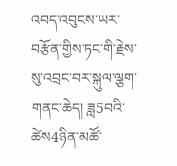འབད་འབུངས་ཡར་བརྩོན་གྱིས་ཏང་གི་རྗེས་སུ་འབྲང་བར་སྐུལ་ལྕག་གནང་ཆེད། ཟླ5བའི་ཚེས4ཉིན་མཚོ་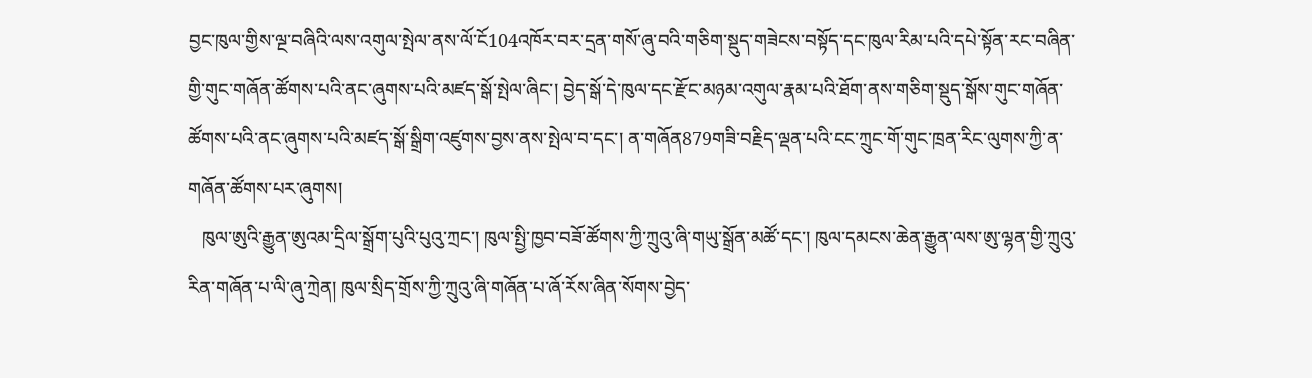བྱང་ཁུལ་གྱིས་ལྔ་བཞིའི་ལས་འགུལ་སྤེལ་ནས་ལོ་ངོ104འཁོར་བར་དྲན་གསོ་ཞུ་བའི་གཅིག་སྡུད་གཟེངས་བསྟོད་དང་ཁུལ་རིམ་པའི་དཔེ་སྟོན་རང་བཞིན་གྱི་གུང་གཞོན་ཚོགས་པའི་ནང་ཞུགས་པའི་མཛད་སྒོ་སྤེལ་ཞིང་། བྱེད་སྒོ་དེ་ཁུལ་དང་རྫོང་མཉམ་འགུལ་རྣམ་པའི་ཐོག་ནས་གཅིག་སྡུད་སྒོས་གུང་གཞོན་ཚོགས་པའི་ནང་ཞུགས་པའི་མཛད་སྒོ་སྒྲིག་འཛུགས་བྱས་ནས་སྤེལ་བ་དང་། ན་གཞོན879གཟི་བརྗིད་ལྡན་པའི་ངང་ཀྲུང་གོ་གུང་ཁྲན་རིང་ལུགས་ཀྱི་ན་གཞོན་ཚོགས་པར་ཞུགས།
   ཁུལ་ཨུའི་རྒྱུན་ཨུའམ་དྲིལ་སྒྲོག་པུའི་པུའུ་ཀྲང་། ཁུལ་སྤྱི་ཁྱབ་བཟོ་ཚོགས་ཀྱི་ཀྲུའུ་ཞི་གཡུ་སྒྲོན་མཚོ་དང་། ཁུལ་དམངས་ཆེན་རྒྱུན་ལས་ཨུ་ལྷན་གྱི་ཀྲུའུ་རིན་གཞོན་པ་ལི་ཞུ་ཀྲེན། ཁུལ་སྲིད་གྲོས་ཀྱི་ཀྲུའུ་ཞི་གཞོན་པ་ཞོ་རོས་ཞིན་སོགས་བྱེད་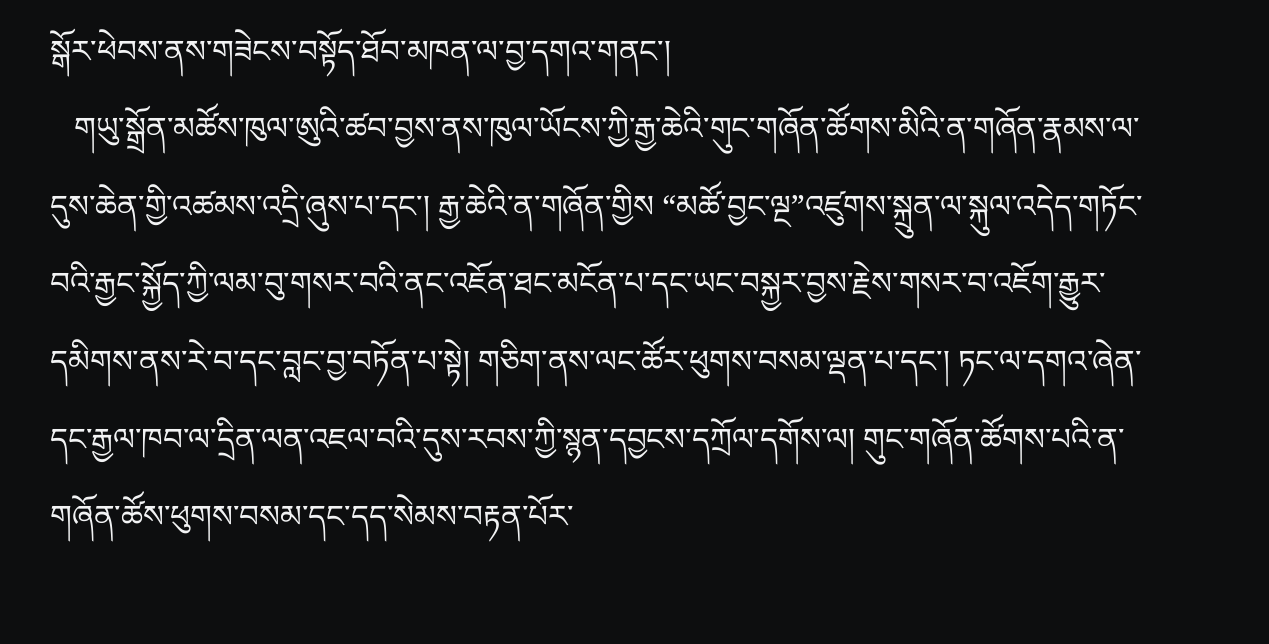སྒོར་ཕེབས་ནས་གཟེངས་བསྟོད་ཐོབ་མཁན་ལ་བྱ་དགའ་གནང་།
   གཡུ་སྒྲོན་མཚོས་ཁུལ་ཨུའི་ཚབ་བྱས་ནས་ཁུལ་ཡོངས་ཀྱི་རྒྱ་ཆེའི་གུང་གཞོན་ཚོགས་མིའི་ན་གཞོན་རྣམས་ལ་དུས་ཆེན་གྱི་འཚམས་འདྲི་ཞུས་པ་དང་། རྒྱ་ཆེའི་ན་གཞོན་གྱིས “མཚོ་བྱང་ལྔ”འཛུགས་སྐྲུན་ལ་སྐུལ་འདེད་གཏོང་བའི་རྒྱང་སྐྱོད་ཀྱི་ལམ་བུ་གསར་བའི་ནང་འཇོན་ཐང་མངོན་པ་དང་ཡང་བསྐྱར་བྱས་རྗེས་གསར་བ་འཇོག་རྒྱུར་དམིགས་ནས་རེ་བ་དང་བླང་བྱ་བཏོན་པ་སྟེ། གཅིག་ནས་ལང་ཚོར་ཕུགས་བསམ་ལྡན་པ་དང་། ཏང་ལ་དགའ་ཞེན་དང་རྒྱལ་ཁབ་ལ་དྲིན་ལན་འཇལ་བའི་དུས་རབས་ཀྱི་སྙན་དབྱངས་དཀྲོལ་དགོས་ལ། གུང་གཞོན་ཚོགས་པའི་ན་གཞོན་ཚོས་ཕུགས་བསམ་དང་དད་སེམས་བརྟན་པོར་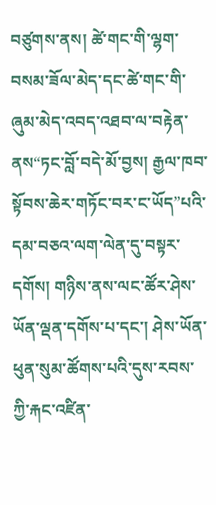བཙུགས་ནས། ཚེ་གང་གི་ལྷག་བསམ་ཟོལ་མེད་དང་ཚེ་གང་གི་ཞུམ་མེད་འབད་འཐབ་ལ་བརྟེན་ནས“ཏང་བློ་བདེ་མོ་བྱས། རྒྱལ་ཁབ་སྟོབས་ཆེར་གཏོང་བར་ང་ཡོད”པའི་དམ་བཅའ་ལག་ལེན་དུ་བསྟར་དགོས། གཉིས་ནས་ལང་ཚོར་ཤེས་ཡོན་ལྡན་དགོས་པ་དང་། ཤེས་ཡོན་ཕུན་སུམ་ཚོགས་པའི་དུས་རབས་ཀྱི་རྐང་འཛིན་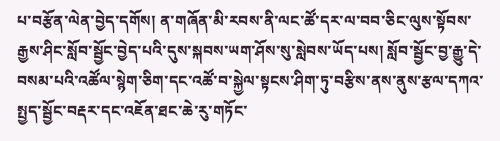པ་བརྩོན་ལེན་བྱེད་དགོས། ན་གཞོན་མི་རབས་ནི་ལང་ཚོ་དར་ལ་བབ་ཅིང་ལུས་སྟོབས་རྒྱས་ཤིང་སློབ་སྦྱོང་བྱེད་པའི་དུས་སྐབས་ཡག་ཤོས་སུ་སླེབས་ཡོད་པས། སློབ་སྦྱོང་བྱ་རྒྱུ་དེ་བསམ་པའི་འཚོལ་སྙེག་ཅིག་དང་འཚོ་བ་སྐྱེལ་སྟངས་ཤིག་ཏུ་བརྩིས་ནས་ནུས་རྩལ་དཀའ་སྤྱད་སྦྱོང་བརྡར་དང་འཇོན་ཐང་ཆེ་རུ་གཏོང་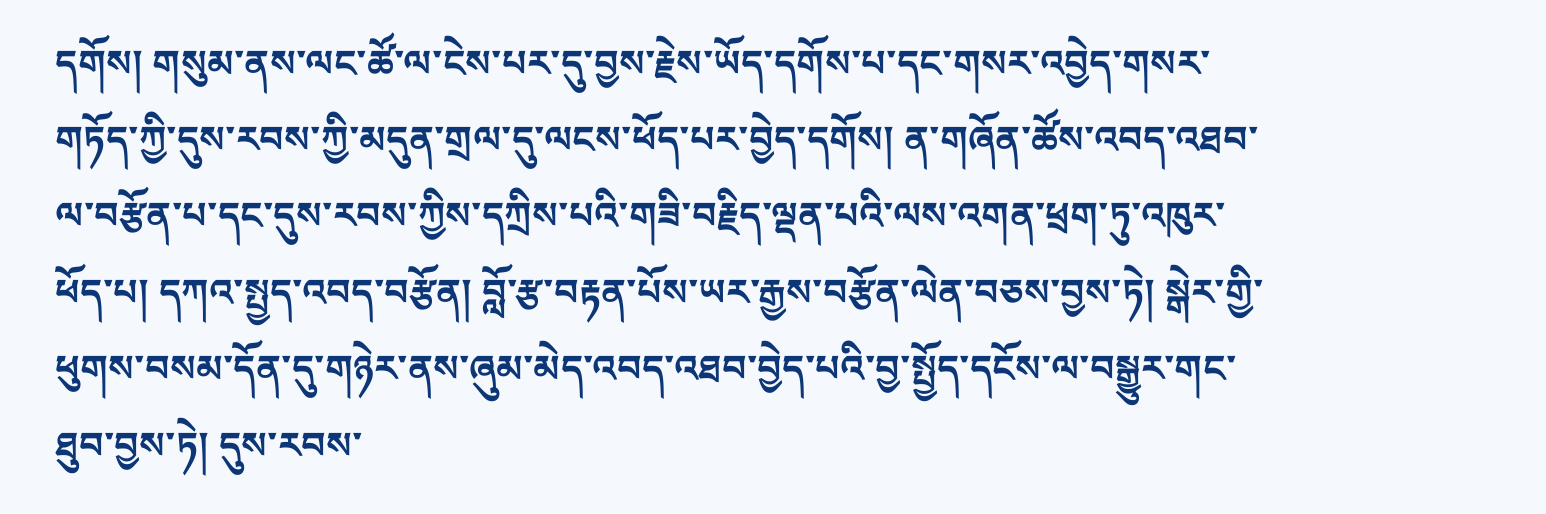དགོས། གསུམ་ནས་ལང་ཚོ་ལ་ངེས་པར་དུ་བྱས་རྗེས་ཡོད་དགོས་པ་དང་གསར་འབྱེད་གསར་གཏོད་ཀྱི་དུས་རབས་ཀྱི་མདུན་གྲལ་དུ་ལངས་ཕོད་པར་བྱེད་དགོས། ན་གཞོན་ཚོས་འབད་འཐབ་ལ་བརྩོན་པ་དང་དུས་རབས་ཀྱིས་དཀྲིས་པའི་གཟི་བརྗིད་ལྡན་པའི་ལས་འགན་ཕྲག་ཏུ་འཁུར་ཕོད་པ། དཀའ་སྤྱད་འབད་བརྩོན། བློ་རྩ་བརྟན་པོས་ཡར་རྒྱས་བརྩོན་ལེན་བཅས་བྱས་ཏེ། སྒེར་གྱི་ཕུགས་བསམ་དོན་དུ་གཉེར་ནས་ཞུམ་མེད་འབད་འཐབ་བྱེད་པའི་བྱ་སྤྱོད་དངོས་ལ་བསྒྱུར་གང་ཐུབ་བྱས་ཏེ། དུས་རབས་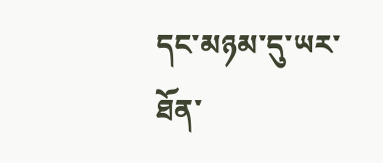དང་མཉམ་དུ་ཡར་ཐོན་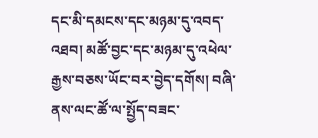དང་མི་དམངས་དང་མཉམ་དུ་འབད་འཐབ། མཚོ་བྱང་དང་མཉམ་དུ་འཕེལ་རྒྱས་བཅས་ཡོང་བར་བྱེད་དགོས། བཞི་ནས་ལང་ཚོ་ལ་སྤྱོད་བཟང་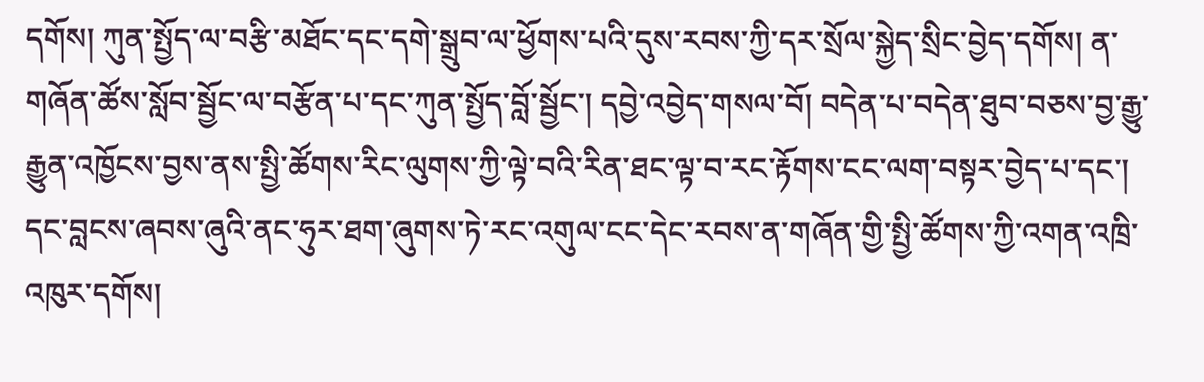དགོས། ཀུན་སྤྱོད་ལ་བརྩི་མཐོང་དང་དགེ་སྒྲུབ་ལ་ཕྱོགས་པའི་དུས་རབས་ཀྱི་དར་སྲོལ་སྐྱེད་སྲིང་བྱེད་དགོས། ན་གཞོན་ཚོས་སློབ་སྦྱོང་ལ་བརྩོན་པ་དང་ཀུན་སྤྱོད་བློ་སྦྱོང་། དབྱེ་འབྱེད་གསལ་བོ། བདེན་པ་བདེན་ཐུབ་བཅས་བྱ་རྒྱུ་རྒྱུན་འཁྱོངས་བྱས་ནས་སྤྱི་ཚོགས་རིང་ལུགས་ཀྱི་ལྟེ་བའི་རིན་ཐང་ལྟ་བ་རང་རྟོགས་ངང་ལག་བསྟར་བྱེད་པ་དང་། དང་བླངས་ཞབས་ཞུའི་ནང་ཧུར་ཐག་ཞུགས་ཏེ་རང་འགུལ་ངང་དེང་རབས་ན་གཞོན་གྱི་སྤྱི་ཚོགས་ཀྱི་འགན་འཁྲི་འཁུར་དགོས།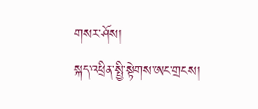གསར་ཤོས།
སྐད་འཕྲིན་སྤྱི་སྟེགས་ཨང་གྲངས།